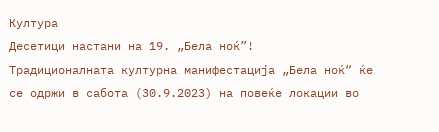Култура
Десетици настани на 19. „Бела ноќ”!
Традиционалната културна манифестација „Бела ноќ“ ќе се одржи в сабота (30.9.2023) на повеќе локации во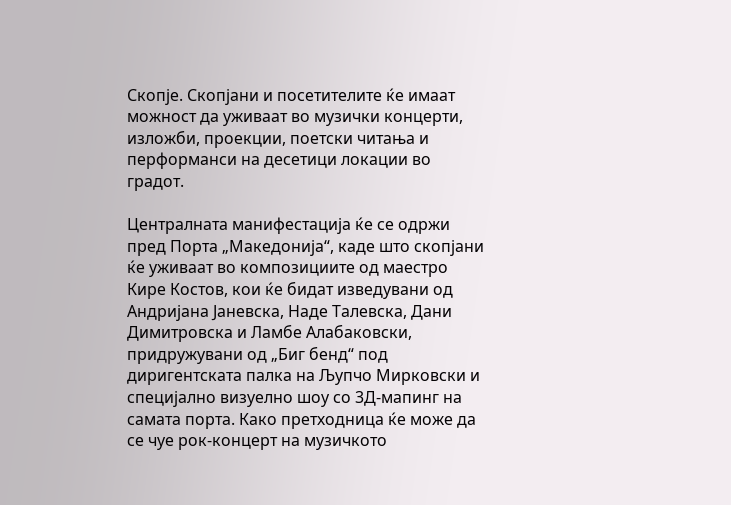Скопје. Скопјани и посетителите ќе имаат можност да уживаат во музички концерти, изложби, проекции, поетски читања и перформанси на десетици локации во градот.

Централната манифестација ќе се одржи пред Порта „Македонија“, каде што скопјани ќе уживаат во композициите од маестро Кире Костов, кои ќе бидат изведувани од Андријана Јаневска, Наде Талевска, Дани Димитровска и Ламбе Алабаковски, придружувани од „Биг бенд“ под диригентската палка на Љупчо Мирковски и специјално визуелно шоу со 3Д-мапинг на самата порта. Како претходница ќе може да се чуе рок-концерт на музичкото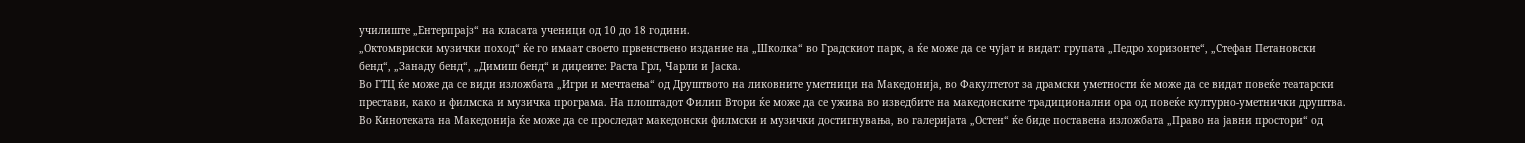училиште „Ентерпрајз“ на класата ученици од 10 до 18 години.
„Октомвриски музички поход“ ќе го имаат своето првенствено издание на „Школка“ во Градскиот парк, а ќе може да се чујат и видат: групата „Педро хоризонте“, „Стефан Петановски бенд“, „Занаду бенд“, „Димиш бенд“ и диџеите: Раста Грл, Чарли и Јаска.
Во ГТЦ ќе може да се види изложбата „Игри и мечтаења“ од Друштвото на ликовните уметници на Македонија, во Факултетот за драмски уметности ќе може да се видат повеќе театарски престави, како и филмска и музичка програма. На плоштадот Филип Втори ќе може да се ужива во изведбите на македонските традиционални ора од повеќе културно-уметнички друштва.
Во Кинотеката на Македонија ќе може да се проследат македонски филмски и музички достигнувања, во галеријата „Остен“ ќе биде поставена изложбата „Право на јавни простори“ од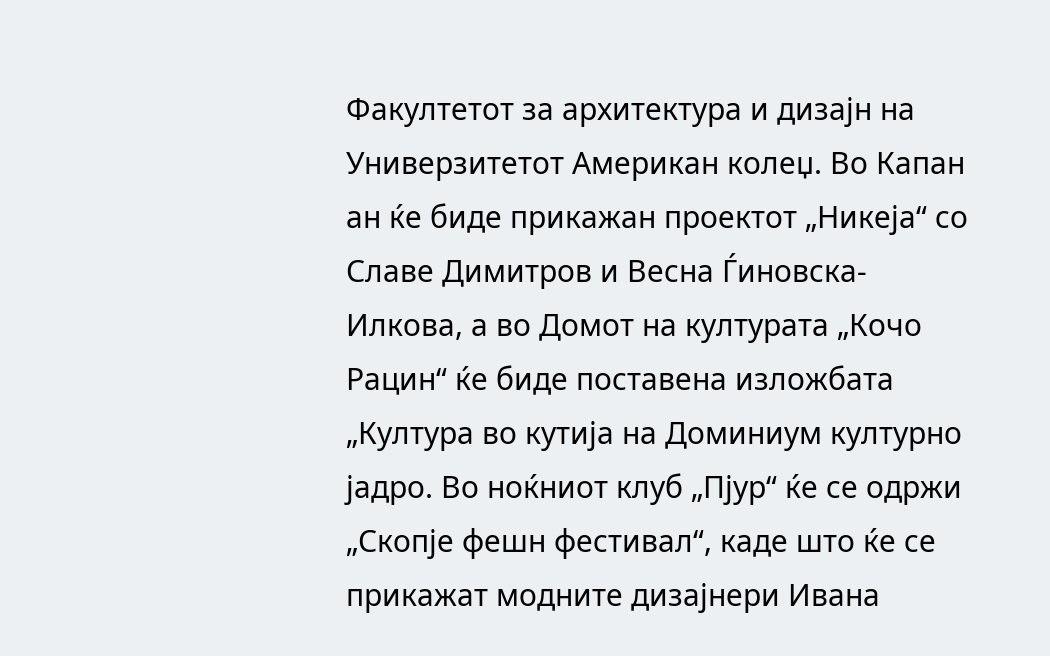Факултетот за архитектура и дизајн на Универзитетот Американ колеџ. Во Капан ан ќе биде прикажан проектот „Никеја“ со Славе Димитров и Весна Ѓиновска-Илкова, а во Домот на културата „Кочо Рацин“ ќе биде поставена изложбата „Култура во кутија на Доминиум културно јадро. Во ноќниот клуб „Пјур“ ќе се одржи „Скопје фешн фестивал“, каде што ќе се прикажат модните дизајнери Ивана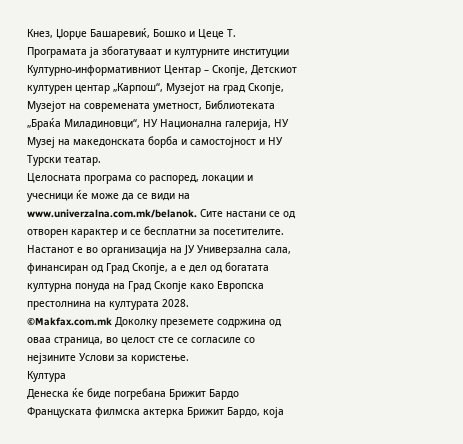Кнез, Џорџе Башаревиќ, Бошко и Цеце Т.
Програмата ја збогатуваат и културните институции Културно-информативниот Центар – Скопје, Детскиот културен центар „Карпош“, Музејот на град Скопје, Музејот на современата уметност, Библиотеката „Браќа Миладиновци“, НУ Национална галерија, НУ Музеј на македонската борба и самостојност и НУ Турски театар.
Целосната програма со распоред, локации и учесници ќе може да се види на www.univerzalna.com.mk/belanok. Сите настани се од отворен карактер и се бесплатни за посетителите.
Настанот е во организација на ЈУ Универзална сала, финансиран од Град Скопје, а е дел од богатата културна понуда на Град Скопје како Европска престолнина на културата 2028.
©Makfax.com.mk Доколку преземете содржина од оваа страница, во целост сте се согласиле со нејзините Услови за користење.
Култура
Денеска ќе биде погребана Брижит Бардо
Француската филмска актерка Брижит Бардо, која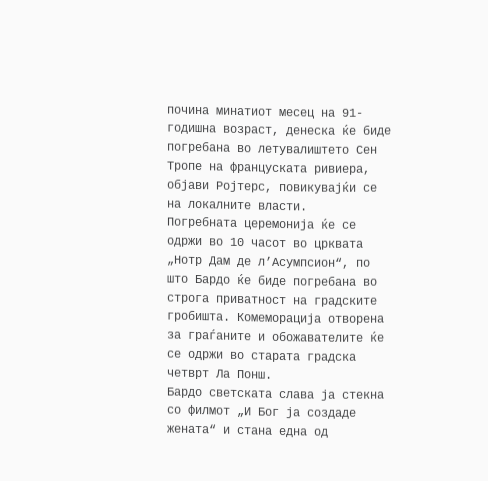почина минатиот месец на 91-годишна возраст, денеска ќе биде погребана во летувалиштето Сен Тропе на француската ривиера, објави Ројтерс, повикувајќи се на локалните власти.
Погребната церемонија ќе се одржи во 10 часот во црквата „Нотр Дам де л’Асумпсион“, по што Бардо ќе биде погребана во строга приватност на градските гробишта. Комеморација отворена за граѓаните и обожавателите ќе се одржи во старата градска четврт Ла Понш.
Бардо светската слава ја стекна со филмот „И Бог ја создаде жената“ и стана една од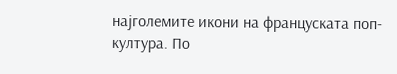најголемите икони на француската поп-култура. По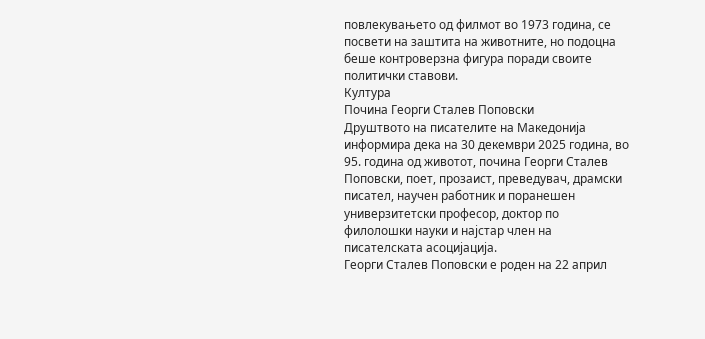повлекувањето од филмот во 1973 година, се посвети на заштита на животните, но подоцна беше контроверзна фигура поради своите политички ставови.
Култура
Почина Георги Сталев Поповски
Друштвото на писателите на Македонија информира дека на 30 декември 2025 година, во 95. година од животот, почина Георги Сталев Поповски, поет, прозаист, преведувач, драмски писател, научен работник и поранешен универзитетски професор, доктор по филолошки науки и најстар член на писателската асоцијација.
Георги Сталев Поповски е роден на 22 април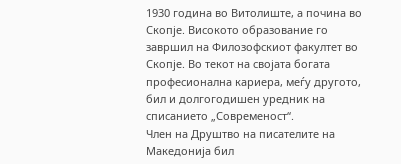1930 година во Витолиште, а почина во Скопје. Високото образование го завршил на Филозофскиот факултет во Скопје. Во текот на својата богата професионална кариера, меѓу другото, бил и долгогодишен уредник на списанието „Современост“.
Член на Друштво на писателите на Македонија бил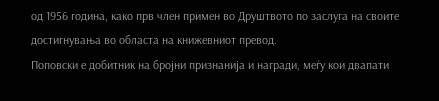од 1956 година, како прв член примен во Друштвото по заслуга на своите достигнувања во областа на книжевниот превод.
Поповски е добитник на бројни признанија и награди, меѓу кои двапати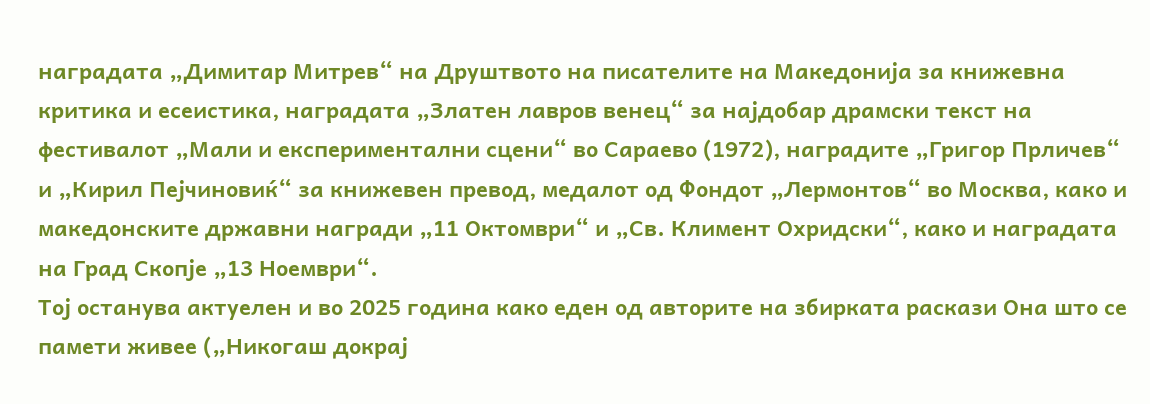наградата „Димитар Митрев“ на Друштвото на писателите на Македонија за книжевна критика и есеистика, наградата „Златен лавров венец“ за најдобар драмски текст на фестивалот „Мали и експериментални сцени“ во Сараево (1972), наградите „Григор Прличев“ и „Кирил Пејчиновиќ“ за книжевен превод, медалот од Фондот „Лермонтов“ во Москва, како и македонските државни награди „11 Октомври“ и „Св. Климент Охридски“, како и наградата на Град Скопје „13 Ноември“.
Тој останува актуелен и во 2025 година како еден од авторите на збирката раскази Она што се памети живее („Никогаш докрај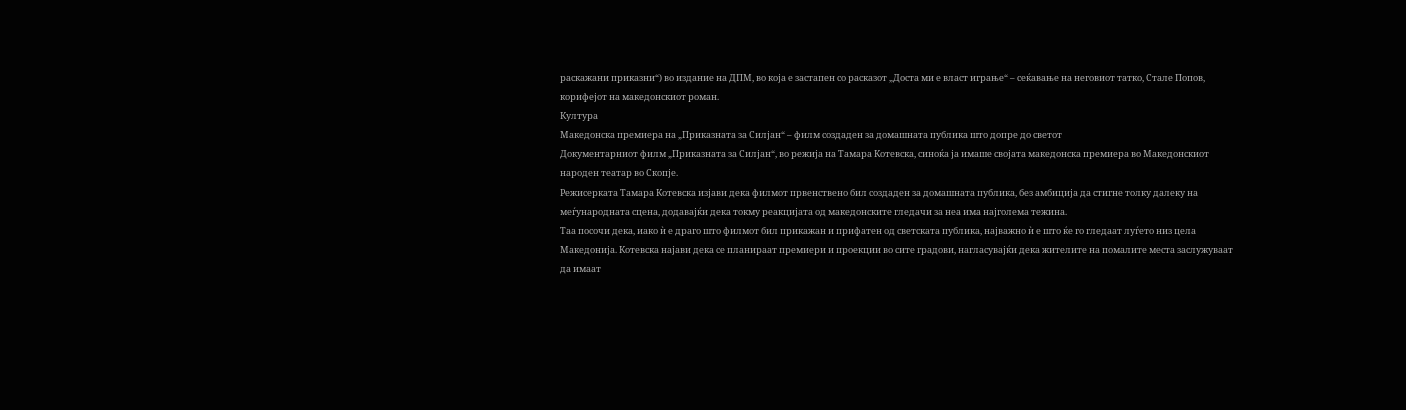раскажани приказни“) во издание на ДПМ, во која е застапен со расказот „Доста ми е власт играње“ – сеќавање на неговиот татко, Стале Попов, корифејот на македонскиот роман.
Култура
Македонска премиера на „Приказната за Силјан“ – филм создаден за домашната публика што допре до светот
Документарниот филм „Приказната за Силјан“, во режија на Тамара Котевска, синоќа ја имаше својата македонска премиера во Македонскиот народен театар во Скопје.
Режисерката Тамара Котевска изјави дека филмот првенствено бил создаден за домашната публика, без амбиција да стигне толку далеку на меѓународната сцена, додавајќи дека токму реакцијата од македонските гледачи за неа има најголема тежина.
Таа посочи дека, иако ѝ е драго што филмот бил прикажан и прифатен од светската публика, најважно ѝ е што ќе го гледаат луѓето низ цела Македонија. Котевска најави дека се планираат премиери и проекции во сите градови, нагласувајќи дека жителите на помалите места заслужуваат да имаат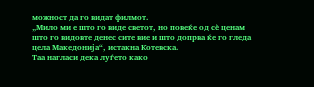можност да го видат филмот.
„Мило ми е што го виде светот, но повеќе од сè ценам што го видовте денес сите вие и што допрва ќе го гледа цела Македонија“, истакна Котевска.
Таа нагласи дека луѓето како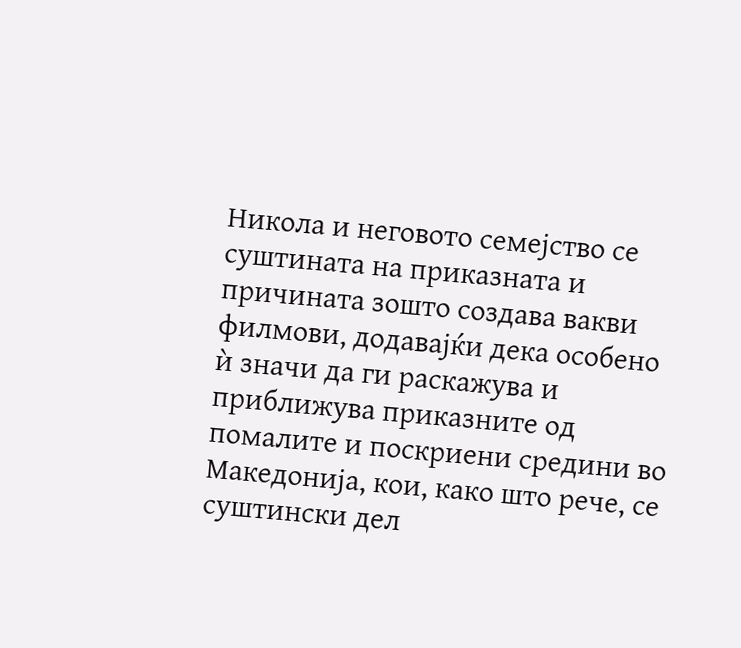Никола и неговото семејство се суштината на приказната и причината зошто создава вакви филмови, додавајќи дека особено ѝ значи да ги раскажува и приближува приказните од помалите и поскриени средини во Македонија, кои, како што рече, се суштински дел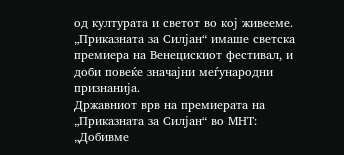од културата и светот во кој живееме.
„Приказната за Силјан“ имаше светска премиера на Венецискиот фестивал, и доби повеќе значајни меѓународни признанија.
Државниот врв на премиерата на „Приказната за Силјан“ во МНТ: „Добивме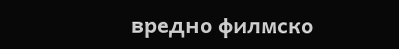вредно филмско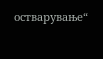остварување“